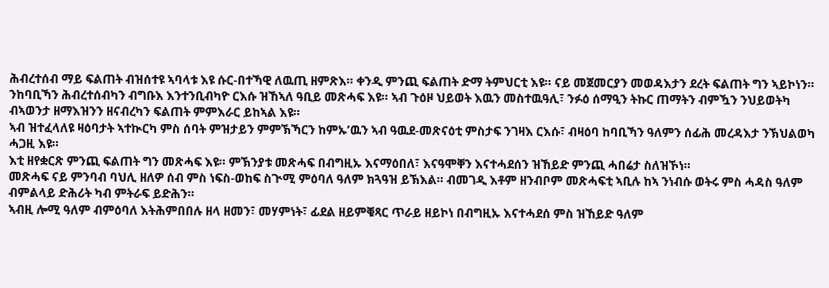ሕብረተሰብ ማይ ፍልጠት ብዝሰተዩ ኣባላቱ እዩ ሱር-በተኻዊ ለዉጢ ዘምጽእ። ቀንዲ ምንጪ ፍልጠት ድማ ትምህርቲ እዩ። ናይ መጀመርያን መወዳእታን ደረት ፍልጠት ግን ኣይኮነን።
ንከባቢኻን ሕብረተሰብካን ብግቡእ እንተንቢብካዮ ርእሱ ዝኸኣለ ዓቢይ መጽሓፍ እዩ። ኣብ ጉዕዞ ህይወት እዉን መስተዉዓሊ፣ ንፉዕ ሰማዒን ትኩር ጠማትን ብምዃን ንህይወትካ ብኣወንታ ዘማእዝንን ዘናብረካን ፍልጠት ምምእራር ይከኣል እዩ።
ኣብ ዝተፈላለዩ ዛዕባታት ኣተኲርካ ምስ ሰባት ምዝታይን ምምኽኻርን ከምኡ’ዉን ኣብ ዓዉደ-መጽናዕቲ ምስታፍ ንገዛእ ርእሱ፣ ብዛዕባ ከባቢኻን ዓለምን ሰፊሕ መረዳእታ ንኽህልወካ ሓጋዚ እዩ።
እቲ ዘየቋርጽ ምንጪ ፍልጠት ግን መጽሓፍ እዩ። ምኽንያቱ መጽሓፍ በብግዚኡ እናማዕበለ፣ እናዓሞቐን እናተሓደሰን ዝኸይድ ምንጪ ሓበሬታ ስለዝኾነ።
መጽሓፍ ናይ ምንባብ ባህሊ ዘለዎ ሰብ ምስ ነፍስ-ወከፍ ስጒሚ ምዕባለ ዓለም ክጓዓዝ ይኽእል። ብመገዲ እቶም ዘንብቦም መጽሓፍቲ ኣቢሉ ከኣ ንነብሱ ወትሩ ምስ ሓዳስ ዓለም ብምልላይ ድሕሪት ካብ ምትራፍ ይድሕን።
ኣብዚ ሎሚ ዓለም ብምዕባለ እትሕምበበሉ ዘላ ዘመን፣ መሃምነት፣ ፊደል ዘይምቑጻር ጥራይ ዘይኮነ በብግዚኡ እናተሓደሰ ምስ ዝኸይድ ዓለም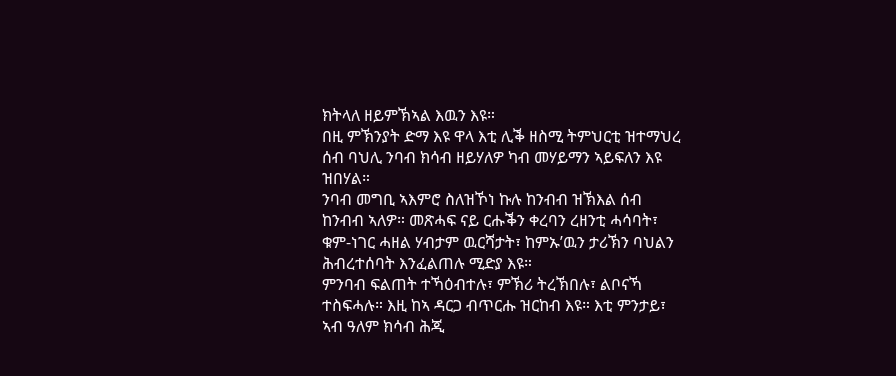ክትላለ ዘይምኽኣል እዉን እዩ።
በዚ ምኽንያት ድማ እዩ ዋላ እቲ ሊቕ ዘስሚ ትምህርቲ ዝተማህረ ሰብ ባህሊ ንባብ ክሳብ ዘይሃለዎ ካብ መሃይማን ኣይፍለን እዩ ዝበሃል።
ንባብ መግቢ ኣእምሮ ስለዝኾነ ኩሉ ከንብብ ዝኽእል ሰብ ከንብብ ኣለዎ። መጽሓፍ ናይ ርሑቕን ቀረባን ረዘንቲ ሓሳባት፣ ቁም-ነገር ሓዘል ሃብታም ዉርሻታት፣ ከምኡ’ዉን ታሪኽን ባህልን ሕብረተሰባት እንፈልጠሉ ሚድያ እዩ።
ምንባብ ፍልጠት ተኻዕብተሉ፣ ምኽሪ ትረኽበሉ፣ ልቦናኻ ተስፍሓሉ። እዚ ከኣ ዳርጋ ብጥርሑ ዝርከብ እዩ። እቲ ምንታይ፣ ኣብ ዓለም ክሳብ ሕጂ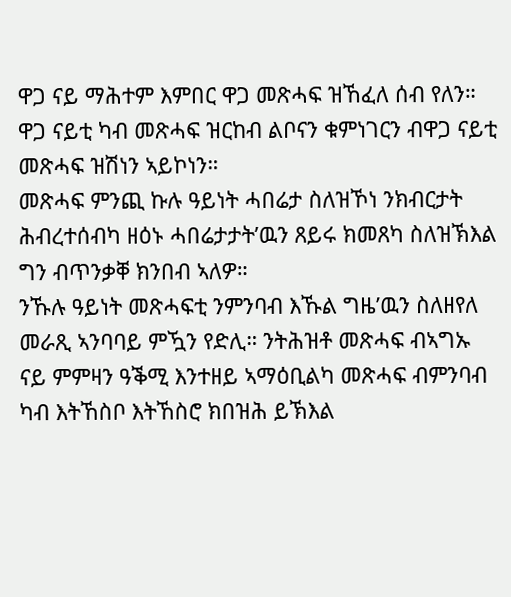ዋጋ ናይ ማሕተም እምበር ዋጋ መጽሓፍ ዝኸፈለ ሰብ የለን።
ዋጋ ናይቲ ካብ መጽሓፍ ዝርከብ ልቦናን ቁምነገርን ብዋጋ ናይቲ መጽሓፍ ዝሽነን ኣይኮነን።
መጽሓፍ ምንጪ ኩሉ ዓይነት ሓበሬታ ስለዝኾነ ንክብርታት ሕብረተሰብካ ዘዕኑ ሓበሬታታት’ዉን ጸይሩ ክመጸካ ስለዝኽእል ግን ብጥንቃቐ ክንበብ ኣለዎ።
ንኹሉ ዓይነት መጽሓፍቲ ንምንባብ እኹል ግዜ’ዉን ስለዘየለ መራጺ ኣንባባይ ምዃን የድሊ። ንትሕዝቶ መጽሓፍ ብኣግኡ ናይ ምምዛን ዓቕሚ እንተዘይ ኣማዕቢልካ መጽሓፍ ብምንባብ ካብ እትኸስቦ እትኸስሮ ክበዝሕ ይኽእል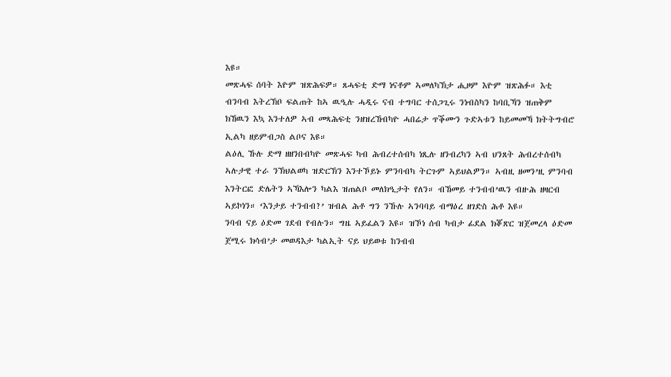እዩ።
መጽሓፍ ሰባት እዮም ዝጽሕፍዎ። ጸሓፍቲ ድማ ነናቶም ኣመለካኽታ ሒዞም እዮም ዝጽሕፉ። እቲ ብንባብ እትረኽቦ ፍልጠት ከኣ ዉዒሉ ሓዲሩ ናብ ተግባር ተሰጋጊሩ ንነብስካን ከባቢኻን ዝጠቅም ክኸዉን እኳ እንተለዎ ኣብ መጻሕፍቲ ንዘዝረኸብካዮ ሓበሬታ ጥቕሙን ጉድኣቱን ከይመመኻ ክትትግብሮ ኢልካ ዘይምብጋስ ልቦና እዩ።
ልዕሊ ኹሉ ድማ ዘዘንበብካዮ መጽሓፍ ካብ ሕብረተሰብካ ነጺሉ ዘንብረካን ኣብ ህንጸት ሕብረተሰብካ ኣሉታዊ ተራ ንኽህልወካ ዝድርኽን እንተኾይኑ ምንባብካ ትርጉም ኣይህልዎን። ኣብዚ ዘመን’ዚ ምንባብ እንትርፎ ድሌትን ኣኻእሎን ካልእ ዝጠልቦ መለክዒታት የለን። ብኸመይ ተንብብ’ዉን ብዙሕ ዘዛርብ ኣይኮነን። ‘እንታይ ተንብብ?’ ዝብል ሕቶ ግን ንኹሉ ኣንባባይ ብማዕረ ዘገድስ ሕቶ እዩ።
ንባብ ናይ ዕድመ ገደብ የብሉን። ግዜ ኣይፈልን እዩ። ዝኾነ ሰብ ካብታ ፊደል ክቖጽር ዝጀመረላ ዕድመ ጀሚሩ ክሳብ’ታ መወዳእታ ካልኢት ናይ ህይወቱ ከንብብ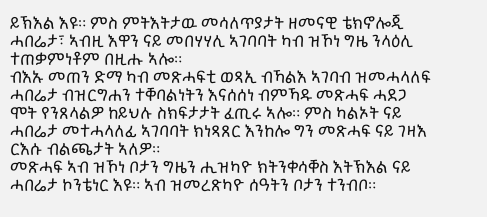ይኽእል እዩ። ምስ ምትእትታዉ መሳለጥያታት ዘመናዊ ቴክኖሎጂ ሓበሬታ፣ ኣብዚ እዋን ናይ መበሃሃሊ ኣገባባት ካብ ዝኾነ ግዜ ንላዕሊ ተጠቃምነቶም በዚሑ ኣሎ።
ብእኡ መጠን ድማ ካብ መጽሓፍቲ ወጻኢ ብኻልእ ኣገባብ ዝመሓላለፍ ሓበሬታ ብዝርግሐን ተቐባልነትን እናሰሰነ ብምኻዱ መጽሓፍ ሓደጋ ሞት የንጸላልዎ ከይህሉ ስክፍታታት ፈጢሩ ኣሎ። ምስ ካልኦት ናይ ሓበሬታ መተሓላለፊ ኣገባባት ክነጻጸር እንከሎ ግን መጽሓፍ ናይ ገዛእ ርእሱ ብልጫታት ኣለዎ።
መጽሓፍ ኣብ ዝኾነ ቦታን ግዜን ሒዝካዮ ክትንቀሳቐስ እትኽእል ናይ ሓበሬታ ኮንቴነር እዩ። ኣብ ዝመረጽካዮ ሰዓትን ቦታን ተንብቦ።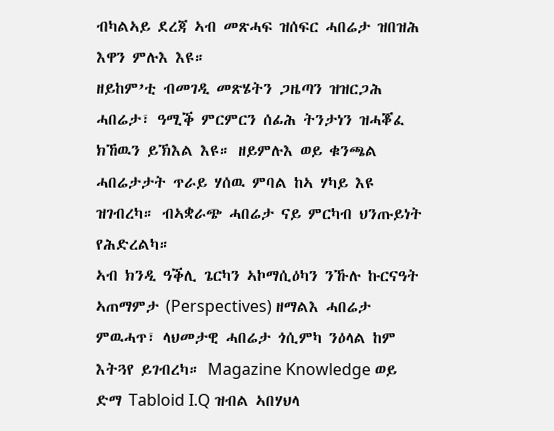ብካልኣይ ደረጃ ኣብ መጽሓፍ ዝሰፍር ሓበሬታ ዝበዝሕ እዋን ምሉእ እዩ።
ዘይከም’ቲ ብመገዲ መጽሄትን ጋዜጣን ዝዝርጋሕ ሓበሬታ፣ ዓሚቕ ምርምርን ሰፊሕ ትንታነን ዝሓቖፈ ክኸዉን ይኽእል እዩ። ዘይምሉእ ወይ ቁንጫል ሓበሬታታት ጥራይ ሃሰዉ ምባል ከኣ ሃካይ እዩ ዝገብረካ። ብኣቋራጭ ሓበሬታ ናይ ምርካብ ህንጡይነት የሕድረልካ።
ኣብ ክንዲ ዓቕሊ ጌርካን ኣኮማሲዕካን ንኹሉ ኩርናዓት ኣጠማምታ (Perspectives) ዘማልእ ሓበሬታ ምዉሓጥ፣ ላህመታዊ ሓበሬታ ጎሲምካ ንዕላል ከም እትጓየ ይገብረካ። Magazine Knowledge ወይ ድማ Tabloid I.Q ዝብል ኣበሃህላ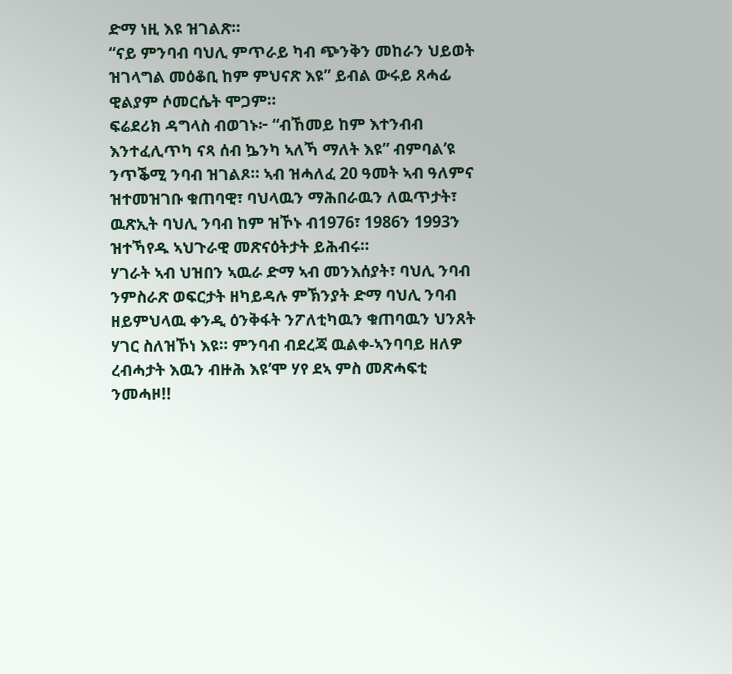ድማ ነዚ እዩ ዝገልጽ።
“ናይ ምንባብ ባህሊ ምጥራይ ካብ ጭንቅን መከራን ህይወት ዝገላግል መዕቆቢ ከም ምህናጽ እዩ” ይብል ውሩይ ጸሓፊ ዊልያም ሶመርሴት ሞጋም።
ፍሬደሪክ ዳግላስ ብወገኑ፦ “ብኸመይ ከም እተንብብ እንተፈሊጥካ ናጻ ሰብ ኴንካ ኣለኻ ማለት እዩ” ብምባል’ዩ ንጥቕሚ ንባብ ዝገልጾ። ኣብ ዝሓለፈ 20 ዓመት ኣብ ዓለምና ዝተመዝገቡ ቁጠባዊ፣ ባህላዉን ማሕበራዉን ለዉጥታት፣ ዉጽኢት ባህሊ ንባብ ከም ዝኾኑ ብ1976፣ 1986ን 1993ን ዝተኻየዱ ኣህጉራዊ መጽናዕትታት ይሕብሩ።
ሃገራት ኣብ ህዝበን ኣዉራ ድማ ኣብ መንእሰያት፣ ባህሊ ንባብ ንምስራጽ ወፍርታት ዘካይዳሉ ምኽንያት ድማ ባህሊ ንባብ ዘይምህላዉ ቀንዲ ዕንቅፋት ንፖለቲካዉን ቁጠባዉን ህንጸት ሃገር ስለዝኾነ እዩ። ምንባብ ብደረጃ ዉልቀ-ኣንባባይ ዘለዎ ረብሓታት እዉን ብዙሕ እዩ’ሞ ሃየ ደኣ ምስ መጽሓፍቲ ንመሓዞ!!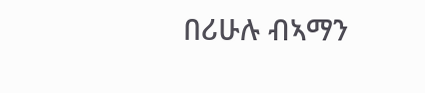በሪሁሉ ብኣማን